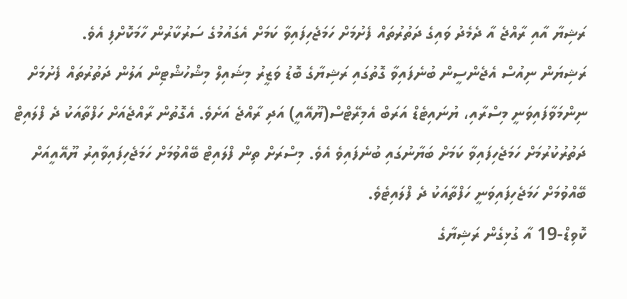ރަޝިޔާ އާއި ރާއްޖެ އާ ދެމެދު ވައިގެ ދަތުރުތައް ފެށުމަށް ހަމަޖެހިފައިވާ ކަމަށް އެގައުމުގެ ސަރުކާރުން ހާމަކޮށްފި އެވެ.
ރަޝިޔަން ނިއުސް އެޖެންސީން ބުނެފައިވާ ގޮތުގައި ރަޝިޔާގެ ބޮޑު ވަޒީރު މިޝައިލް މިޝްހުޝްޓިން އަލުން ދަތުރުތައް ފެށުމަށް ނިންމަވާފައިވަނީ މިސްރާއި، ޔުނައިޓެޑް އަރަބް އެމިރޭޓްސް(ޔޫއޭއީ) އަދި ރާއްޖެ އަށެވެ. އެގޮތުން ރާއްޖެއަށް ހަފްތާއަކު ދެ ފްލައިޓް ދަތުރުކުރުމަށް ހަމަޖެހިފައިވާ ކަމަށް ބަޔާނުގައި ބުނެފައިވެ އެވެ. މިސްރަށް ތިން ފްލައިޓް ބޭއްވުމަށް ހަމަޖެހިފައިވާއިރު ޔޫއޭއީއަށް ބޭއްވުމަށް ހަމަޖެހިފައިވަނީ ހަފްތާއަކު ދެ ފްލައިޓެވެ.
ކޮވިޑް-19 އާ ގުޅިގެން ރަޝިޔާގެ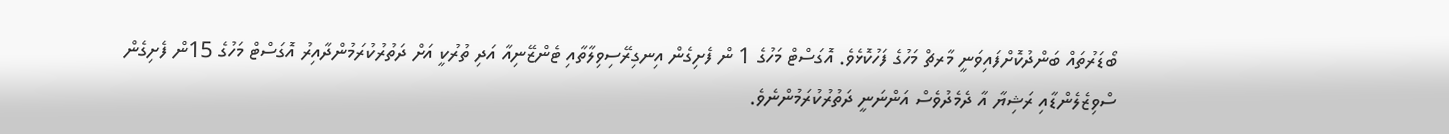ބޯޑަރުތައް ބަންދުކޮށްފައިވަނީ މާރޗް މަހުގެ ފަހުކޮޅެވެ. އޮގަސްޓް މަހުގެ 1 ން ފެށިގެން އިނގިރޭސިވިލާތާއި ޓެންޒޭނިއާ އަދި ތުރުކީ އަށް ދަތުރުކުރަމުންދާއިރު އޮގަސްޓް މަހުގެ 15ން ފެށިގެން ސްވިޒެލެންޑާއި ރަޝިޔާ އާ ދެމެދުވެސް އަންނަނީ ދަތުރުކުރަމުންނެވެ.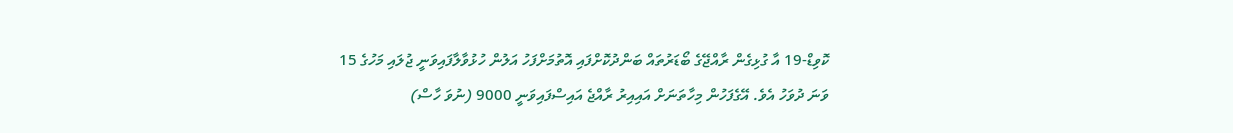ކޮވިޑް-19 އާ ގުޅިގެން ރާއްޖޭގެ ބޯޑަރުތައް ބަންދުކޮށްފައި އޮތުމަށްފަހު އަލުން ހުޅުވާލާފައިވަނީ ޖުލައި މަހުގެ 15 ވަނަ ދުވަހު އެވެ. އޭގެފަހުން މިހާތަނަށް އައިއިރު ރާއްޖެ އައިސްފައިވަނީ 9000 (ނުވަ ހާސް)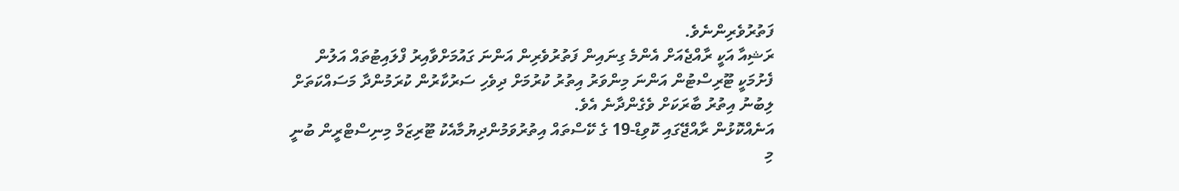ފަތުރުވެރިންނެވެ.
ރަޝިއާ އަކީ ރާއްޖެއަށް އެންމެ ގިނައިން ފަތުރުވެރިން އަންނަ ގައުމަށްވާއިރު ފްލައިޓުތައް އަލުން ފެށުމަކީ ޓޫރިސްޓުން އަންނަ މިންވަރު އިތުރު ކުރުމަށް ދިވެހި ސަރުކާރުން ކުރަމުންދާ މަސައްކަތަށް ލިބުނު އިތުރު ބާރަކަށް ވެގެންދާނެ އެވެ.
އަނެއްކޮޅުން ރާއްޖޭގައި ކޮވިޑް-19 ގެ ކޭސްތައް އިތުރުވަމުންދިޔުމާއެކު ޓޫރިޒަމް މިނިސްޓްރީން ބުނީ މި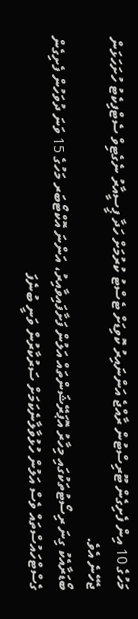މަހުގެ 10 އިން ފެށިގެން ޓޫރިސްޓުން ރާއްޖެ އަންނައިރު ކޮވިޑަށް ޓެސްޓު ކުރުމަށް ހަދާ ޕީސީއާރު ނެގެޓިވް ސެޓްފިކެޓު ހުށަހަޅަން ޖެހޭނެ އެވެ.
ބޯޑަރާއެކު ގިނަ ރިސޯޓުތަކުގައި މިހާރު އޮޕަރޭޝަންތައް އަލުން ފަށާފައިވާއިރު، އަންނަ އޮކްޓޯބަރ މަހުގެ 15 ވަނަ ދުވަހުން ފެށިގެން ގެސްޓްހައުސްތައް ވެސް އަލުން ހުޅުވާލާނެކަމަށް ސަރުކާރުން ވަނީ ބުނެފަ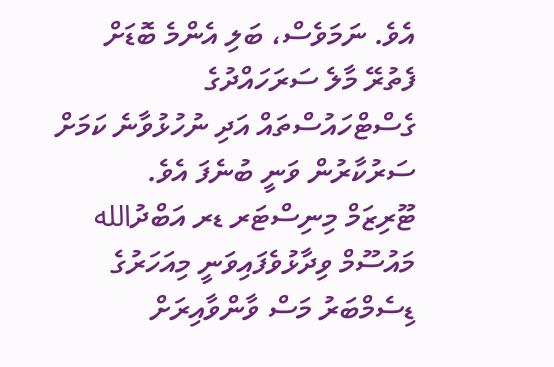އެވެ. ނަމަވެސް، ބަލި އެންމެ ބޮޑަށް ފެތުރޭ މާލެ ސަރަހައްދުގެ ގެސްޓްހައުސްތައް އަދި ނުހުޅުވާނެ ކަމަށް ސަރުކާރުން ވަނީ ބުނެފަ އެވެ.
ޓޫރިޒަމް މިނިސްޓަރ ޑރ އަބްދުالله މައުސޫމް ވިދާޅުވެފައިވަނީ މިއަހަރުގެ ޑިސެމްބަރު މަސް ވާންވާއިރަށް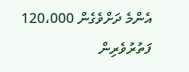އެންމެ ދަށްވެގެން 120،000 ފަތުރުވެރިން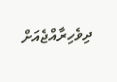ދިވެހިރާއްޖެއަށް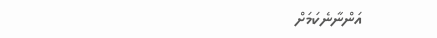އަންނާނެކަމަށް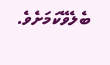ބެލެވޭކަމަށެވެ.